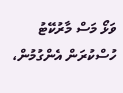ވަޅޯ މަސް މާރުކޭޓު ހުސްކުރަން އެންގުމުން،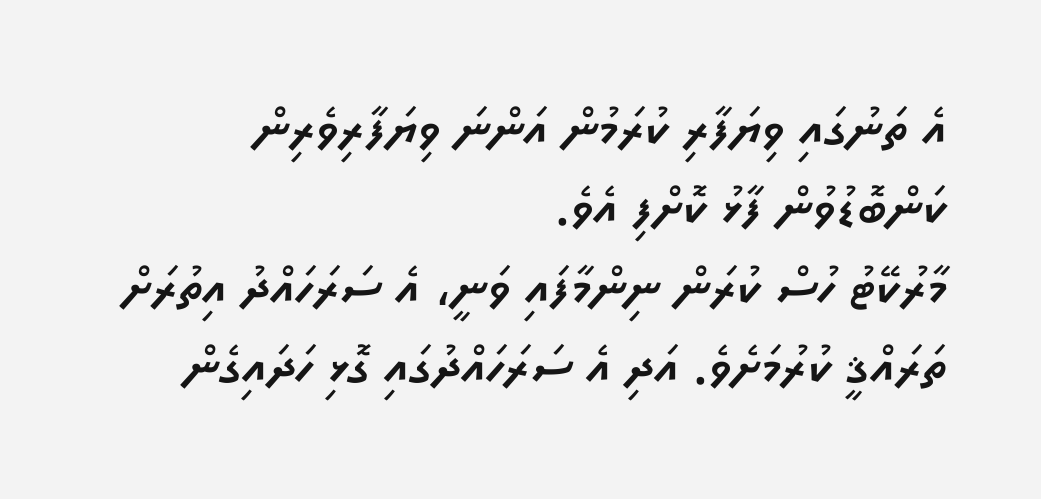އެ ތަނުގައި ވިޔަފާރި ކުރަމުން އަންނަ ވިޔަފާރިވެރިން ކަންބޮޑުވުން ފާޅު ކޮށްފި އެވެ.
މާރުކޭޓު ހުސް ކުރަން ނިންމާފައި ވަނީ، އެ ސަރަހައްދު އިތުރަށް ތަރައްޤީ ކުރުމަށެވެ. އަދި އެ ސަރަހައްދުގައި ގޮޅި ހަދައިގެން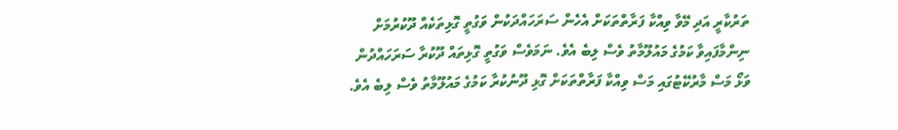ތަރުކާރީ އަދި މޭވާ ވިއްކާ ފަރާތްތަކަށް އެހެން ސަރަހައްދަކުން ވަގުތީ ގޮޅިތަކެއް ދޫކުރުމަށް ނިންމާފައިވާ ކަމުގެ މައުލޫމާތު ވެސް ލިބެ އެވެ. ނަމަވެސް ވަގުތީ ގޮޅިތައް ދޫކުރާ ސަރަހައްދުން ވަޅޯ މަސް މާރުކޭޓުގައި މަސް ވިއްކާ ފަރާތްތަކަށް ގޮޅި ދޫނުކުރާ ކަމުގެ މައުލޫމާތު ވެސް ލިބެ އެވެ.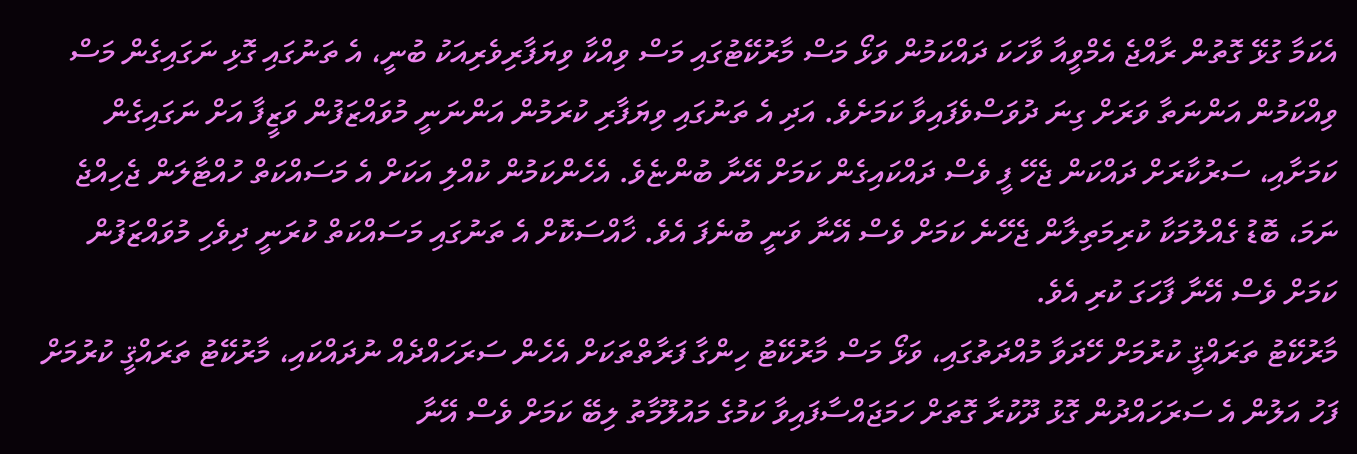އެކަމާ ގުޅޭ ގޮތުން ރާއްޖެ އެމްވީއާ ވާހަކަ ދައްކަމުން ވަޅޯ މަސް މާރުކޭޓުގައި މަސް ވިއްކާ ވިޔަފާރިވެރިއަކު ބުނީ، އެ ތަނުގައި ގޮޅި ނަގައިގެން މަސް ވިއްކަމުން އަންނަތާ ވަރަށް ގިނަ ދުވަސްވެފައިވާ ކަމަށެވެ. އަދި އެ ތަނުގައި ވިޔަފާރި ކުރަމުން އަންނަނީ މުވައްޒަފުން ވަޒީފާ އަށް ނަގައިގެން ކަމަށާއި، ސަރުކާރަށް ދައްކަން ޖެހޭ ފީ ވެސް ދައްކައިގެން ކަމަށް އޭނާ ބުންޏެވެ. އެހެންކަމުން ކުއްލި އަކަށް އެ މަސައްކަތް ހުއްޓާލަން ޖެހިއްޖެ ނަމަ، ބޮޑު ގެއްލުމަކާ ކުރިމަތިލާން ޖެހޭނެ ކަމަށް ވެސް އޭނާ ވަނީ ބުނެފަ އެވެ. ޚާއްސަކޮށް އެ ތަނުގައި މަސައްކަތް ކުރަނީ ދިވެހި މުވައްޒަފުން ކަމަށް ވެސް އޭނާ ފާހަގަ ކުރި އެވެ.
މާރުކޭޓު ތަރައްޤީ ކުރުމަށް ހޭދަވާ މުއްދަތުގައި، ވަޅޯ މަސް މާރުކޭޓު ހިންގާ ފަރާތްތަކަށް އެހެން ސަރަހައްދެއް ނުދައްކައި، މާރުކޭޓު ތަރައްޤީ ކުރުމަށް ފަހު އަލުން އެ ސަރަހައްދުން ގޮޅު ދޫކުރާ ގޮތަށް ހަމަޖައްސާފައިވާ ކަމުގެ މައުލޫމާތު ލިބޭ ކަމަށް ވެސް އޭނާ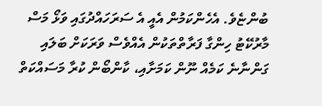ބުންޏެވެ. އެހެންކަމުން އެއީ އެ ސަރަހައްދުގައި ވަޅޯ މަސް މާރުކޭޓު ހިންގާ ފަރާތްތަކުން އެއްވެސް ވަރަކަށް ބަލައި ގަންނާނެ ކަމެއް ނޫން ކަމަށާއި، ކާންބޯން ކުރާ މަސައްކަތް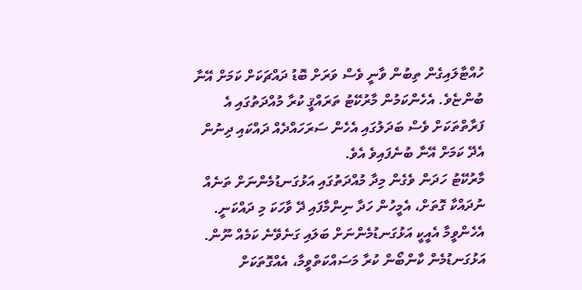ހުއްޓާލައިގެން ތިބުން ވާނީ ވެސް ވަރަށް ބޮޑު ދައްޗަކަށް ކަމަށް އޭނާ ބުންޏެވެ. އެހެންކަމުން މާރުކޭޓު ތަރައްޤީ ކުރާ މުއްދަތުގައި އެ ފަރާތްތަކަށް ވެސް ބަދަލުގައި އެހެން ސަރަހައްދެއް ދައްކައި ދިނުން އެދޭ ކަމަށް އޭނާ ބުނެފައިވެ އެވެ.
މާރުކޭޓު ހަދަން ވެގެން މިދާ މުއްދަތުގައި އަޅުގަނޑުމެންނަށް ތަނެއް ނުދައްކާ ގޮތަށް، އެމީހުން ހަދާ ނިންމާފައި ދޭ ވާހަކަ މި ދައްކަނީ. އެހެންވީމާ އެއީކީ އަޅުގަނޑުމެންނަށް ބަލައި ގަނެވޭނެ ކަމެއް ނޫން. އަޅުގަނޑުމެން ކާންބޯން ކުރާ މަސައްކަތްވީމާ، އެއްގޮތަކަށް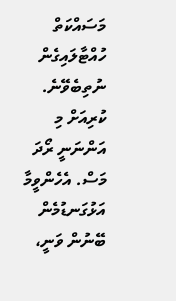މަސައްކަތް ހުއްޓާލައިގެން ނުތިބެވޭނެ. ކުރިއަށް މި އަންނަނީ ރޯދަ މަސް. އެހެންވީމާ އަޅުގަނޑުމެން ބޭނުން ވަނީ،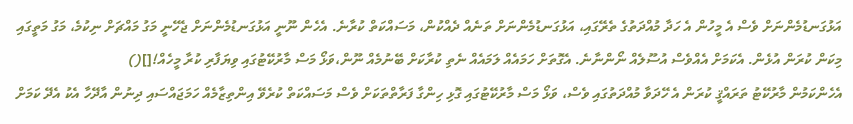އަޅުގަނޑުމެންނަށް ވެސް އެ މީހުން އެ ހަދާ މުއްދަތުގެ ތެރޭގައި، އަޅުގަނޑުމެންނަށް ތަނެއް ދެއްކުން، މަސައްކަތް ކުރާނެ. އެހެން ނޫނީ އަޅުގަނޑުމެންނަށް ޖެހޭނީ މަގު މައްޗަށް ނިކުމެ، މަގު މަތީގައި މިކަން ކުރަން އުޅެން. އެކަމަށް އެއްވެސް އުސޫލެއް ނޯންނާނެ. އެގޮތަށް ހަމައެއް ލަމައެއް ނެތި ކުރާކަށް ބޭނުމެއް ނޫން،ވަޅޯ މަސް މާރުކޭޓުގައި ވިޔަފާރި ކުރާ މީހެއް![]()
އެހެންކަމުން މާރުކޭޓު ތަރައްޤީ ކުރަން އެ ހޭދަވާ މުއްދަތުގައި ވެސް، ވަޅޯ މަސް މާރުކޭޓުގައި ގޮޅި ހިންގާ ފަރާތްތަކަށް ވެސް މަސައްކަތް ކުރެވޭ އިންތިޒާމެއް ހަމަޖައްސައި ދިނުން އާދޭހާ އެކު އެދޭ ކަމަށް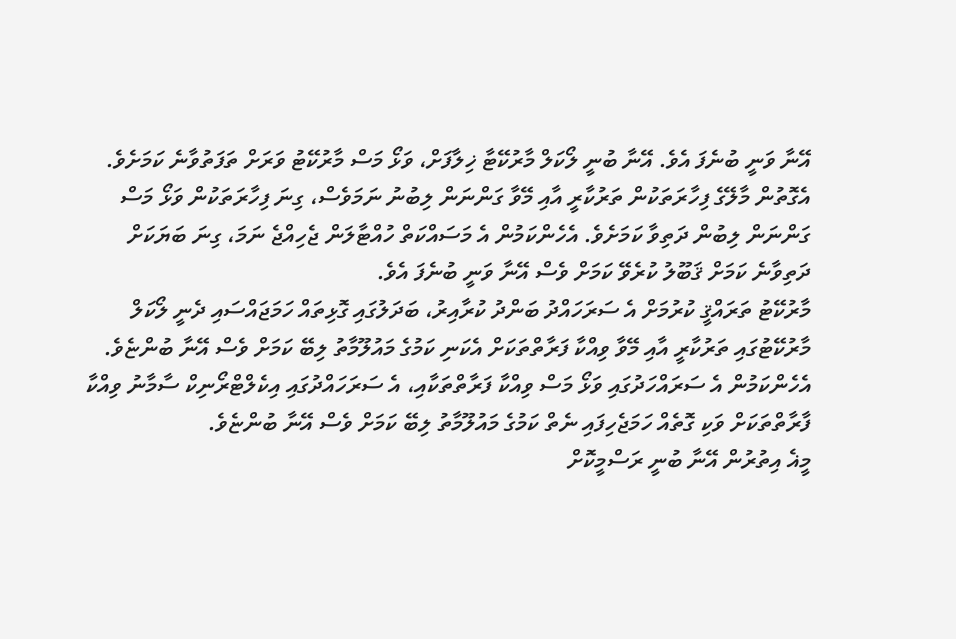އޭނާ ވަނީ ބުނެފަ އެވެ. އޭނާ ބުނީ ލޯކަލް މާރުކޭޓާ ޚިލާފަށް، ވަޅޯ މަސް މާރުކޭޓު ވަރަށް ތަފަތުވާނެ ކަމަށެވެ. އެގޮތުން މާލޭގެ ފިހާރަތަކުން ތަރުކާރީ އާއި މޭވާ ގަންނަން ލިބުނު ނަމަވެސް، ގިނަ ފިހާރަތަކުން ވަޅޯ މަސް ގަންނަން ލިބުން ދަތިވާ ކަމަށެވެ. އެހެންކަމުން އެ މަސައްކަތް ހުއްޓާލަން ޖެހިއްޖެ ނަމަ، ގިނަ ބަޔަކަށް ދަތިވާނެ ކަމަށް ޤަބޫލު ކުރެވޭ ކަމަށް ވެސް އޭނާ ވަނީ ބުނެފަ އެވެ.
މާރުކޭޓު ތަރައްޤީ ކުރުމަށް އެ ސަރަހައްދު ބަންދު ކުރާއިރު، ބަދަލުގައި ގޮޅިތައް ހަމަޖައްސައި ދެނީ ލޯކަލް މާރުކޭޓުގައި ތަރުކާރީ އާއި މޭވާ ވިއްކާ ފަރާތްތަކަށް އެކަނި ކަމުގެ މައުލޫމާތު ލިބޭ ކަމަށް ވެސް އޭނާ ބުންޏެވެ. އެހެންކަމުން އެ ސަރައްހަދުގައި ވަޅޯ މަސް ވިއްކާ ފަރާތްތަކާއި، އެ ސަރަހައްދުގައި އިކެލްޓްރޯނިކް ސާމާނު ވިއްކާ ފާރާތްތަކަށް ވަކި ގޮތެއް ހަމަޖެހިފައި ނެތް ކަމުގެ މައުލޫމާތު ލިބޭ ކަމަށް ވެސް އޭނާ ބުންޏެވެ.
މީޣެ އިތުރުން އޭނާ ބުނީ ރަސްމީކޮށް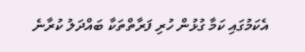އެކަމުގައި ކަމާ ގުޅުން ހުރި ފަރާތްތަކާ ބައްދަލު ކުރާނެ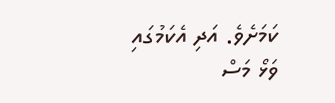ކަމަށެވެ. އަދި އެކަމުގައި ވަޅޯ މަސް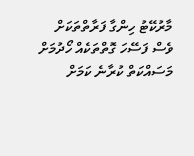މާރުކޭޓު ހިންގާ ފަރާތްތަކަށް ވެސް ފަސޭހަ ގޮތްތަކެއް ހޯދުމަށް މަސައްކަތް ކުރާނެ ކަމަށް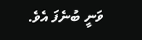ވަނީ ބުނެފަ އެވެ.